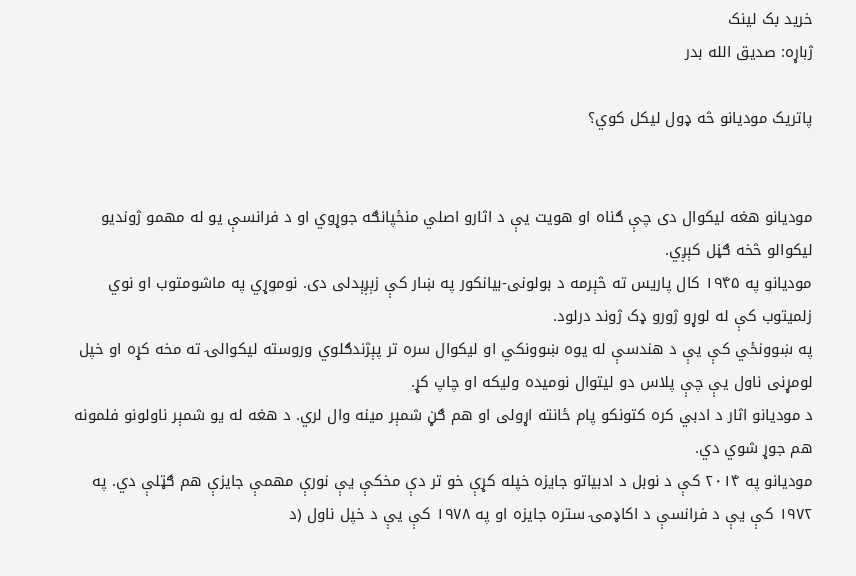خرید بک لینک
ژباړه: صدیق الله بدر

پاتریک مودیانو څه ډول لیکل کوي؟


مودیانو هغه لیکوال دی چې ګناه او هویت يې د اثارو اصلي منځپانګه جوړوي او د فرانسې يو له مهمو ژوندیو لیکوالو څخه ګڼل کېږي.
موديانو په ۱۹۴۵ کال پاریس ته څېرمه د بولونی-بیانکور په ښار کې زېږېدلی دی. نوموړي په ماشومتوب او نوي زلمیتوب کې له لوړو ژورو ډک ژوند درلود.
په ښوونځي کې يې د هندسې له یوه ښوونکي او لیکوال سره تر پېژندګلوي وروسته لیکوالۍ ته مخه کړه او خپل لومړنی ناول يې چې پلاس دو لیتوال نومیده ولیکه او چاپ کړ.
د مودیانو اثار د ادبي کره کتونکو پام ځانته اړولی او هم ګڼ شمېر مينه وال لري. د هغه له یو شمېر ناولونو فلمونه هم جوړ شوي دي.
مودیانو په ۲۰۱۴ کې د نوبل د ادبیاتو جایزه خپله کړې خو تر دې مخکې يې نورې مهمې جایزې هم ګټلې دي. په ۱۹۷۲ کې يې د فرانسې د اکاډمۍ ستره جایزه او په ۱۹۷۸ کې يې د خپل ناول (د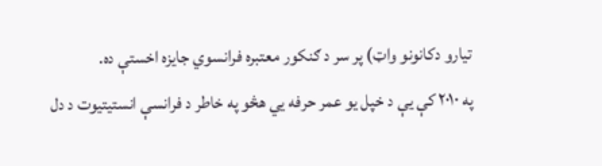تیارو دکانونو واټ) پر سر د ګنکور معتبره فرانسوي جایزه اخستې ده.
په ۲۰۱۰ کې يې د خپل یو عمر حرفه یي هڅو په خاطر د فرانسې انستیتیوت د دل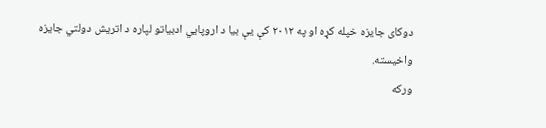دوکای جایزه خپله کړه او په ۲۰۱۲ کې يې بیا د اروپايي ادبیاتو لپاره د اتریش دولتي جایزه واخیسته.
ورکه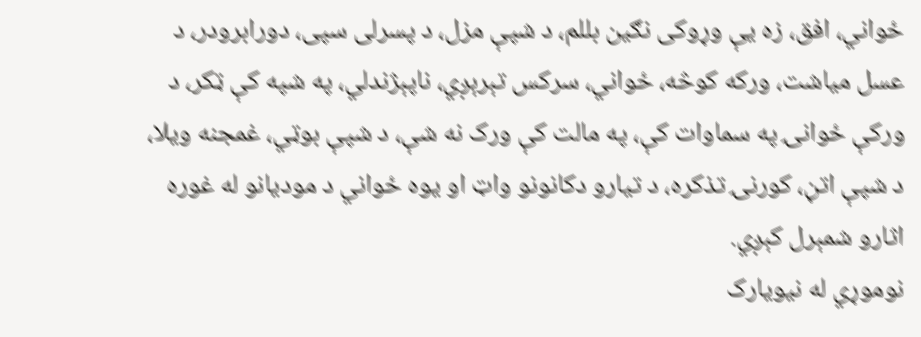ځواني، افق، زه يې وړوکی نګین بللم، د شپې مزل، د پسرلی سپی، دورابرودر، د عسل میاشت، ورکه کوڅه، ځواني، سرکس تېرېږي، ناپېژندلي، په شپه کې ټکر، د ورکې ځوانۍ په سماوات کې، په مالت کې ورک نه شې، د شپې بوټي، غمجنه ویلا، د شپې اتڼ، کورنۍ تذکره، د تیارو دکانونو واټ او یوه ځواني د مودیانو له غوره اثارو شمېرل کېږي.
نوموړي له نیویارک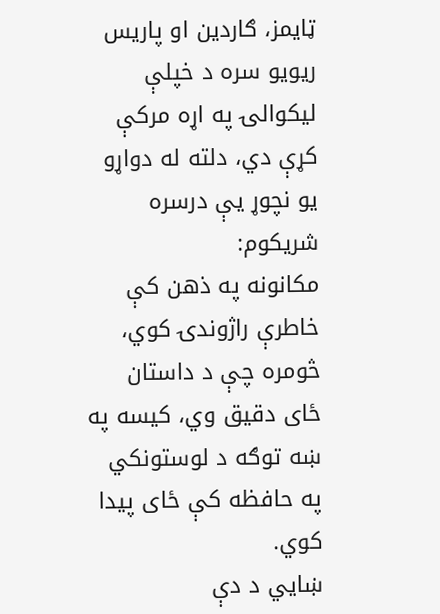ټایمز، ګاردین او پاریس ریویو سره د خپلې لیکوالۍ په اړه مرکې کړې دي، دلته له دواړو یو نچوړ يې درسره شریکوم:
مکانونه په ذهن کې خاطرې راژوندۍ کوي، څومره چې د داستان ځای دقیق وي، کيسه په ښه توګه د لوستونکي په حافظه کې ځای پیدا کوي.
ښايي د دې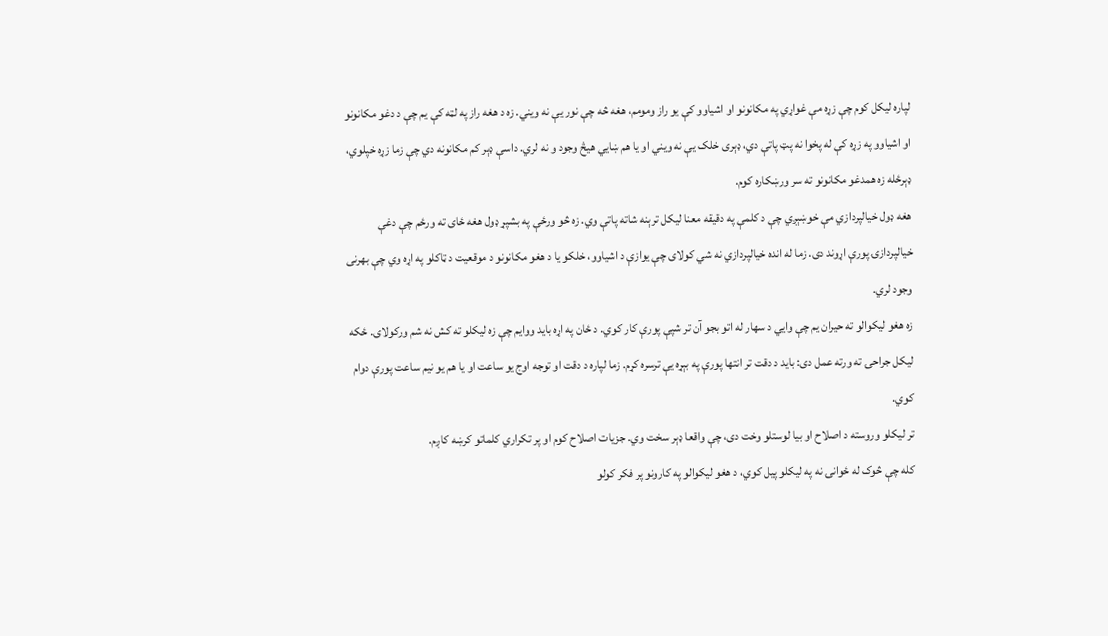لپاره لیکل کوم چې زړه مې غواړي په مکانونو او اشیاوو کې يو راز ومومم، هغه څه چې نور يې نه ويني. زه د هغه راز په لټه کې يم چې د دغو مکانونو او اشیاوو په زړه کې له پخوا نه پټ پاتې دي، ډېری خلک يې نه ويني او یا هم ښايي هیڅ وجود و نه لري. داسې ډېر کم مکانونه دي چې زما زړه خپلوي، ډېرځله زه همدغو مکانونو ته سر ورښکاره کوم.
هغه ډول خيالپردازي مې خوښېږي چې د کلمې په دقیقه معنا لیکل ترېنه شاته پاتې وي. زه څو ورځې په بشپړ ډول هغه ځای ته ورځم چې دغې خیالپردازۍ پورې اړوند دی. زما له انده خيالپردازي نه شي کولای چې یوازې د اشیاوو، خلکو یا د هغو مکانونو د موقعیت د ټاکلو په اړه وي چې بهرنی وجود لري.
زه هغو لیکوالو ته حیران يم چې وايي د سهار له اتو بجو آن تر شپې پورې کار کوي. د ځان په اړه باید ووایم چې زه لیکلو ته کش نه شم ورکولای. ځکه لیکل جراحۍ ته ورته عمل دی: باید د دقت تر انتها پورې په بېړه يې ترسره کړم. زما لپاره د دقت او توجه اوج یو ساعت او یا هم یو نیم ساعت پورې دوام کوي.
تر لیکلو وروسته د اصلاح او بیا لوستلو وخت دی، چې واقعا ډېر سخت وي. جزیات اصلاح کوم او پر تکراري کلماتو کرښه کاږم.
کله چې څوک له ځوانۍ نه په لیکلو پیل کوي، د هغو لیکوالو په کارونو پر فکر کولو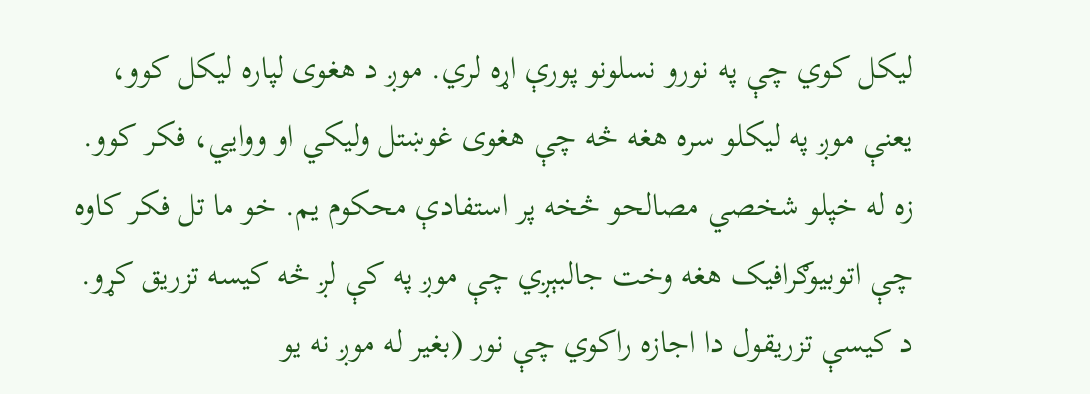لیکل کوي چې په نورو نسلونو پورې اړه لري. موږ د هغوی لپاره لیکل کوو، یعنې موږ په لیکلو سره هغه څه چې هغوی غوښتل ولیکي او ووايي، فکر کوو.
زه له خپلو شخصي مصالحو څخه پر استفادې محکوم یم. خو ما تل فکر کاوه چې اتوبیوګرافیک هغه وخت جالبېږي چې موږ په کې لږ څه کیسه تزریق کړو.
د کیسې تزریقول دا اجازه راکوي چې نور (بغیر له موږ نه یو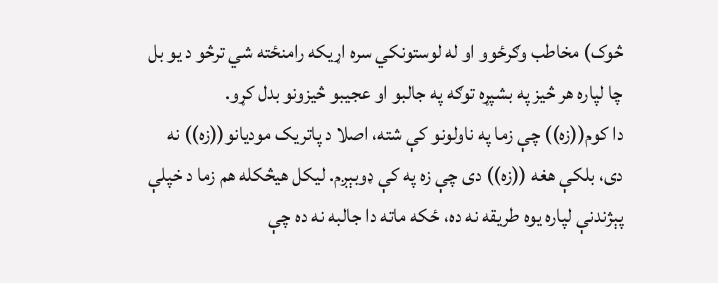څوک) مخاطب وګرځوو او له لوستونکي سره اړیکه رامنځته شي ترڅو د یو بل چا لپاره هر څيز په بشپړه توګه په جالبو او عجیبو څيزونو بدل کړو.
دا کوم((زه)) چې زما په ناولونو کې شته، اصلا د پاتریک مودیانو((زه)) نه دی، بلکې هغه ((زه)) دی چې زه په کې ډوبېږم. لیکل هيڅکله هم زما د خپلې پېژندنې لپاره یوه طریقه نه ده، ځکه ماته دا جالبه نه ده چې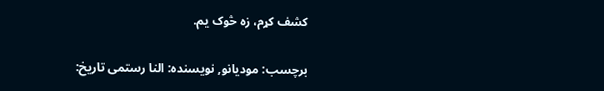کشف کړم، زه څوک یم.

برچسب: مودیانو, نویسنده: النا رستمی تاريخ: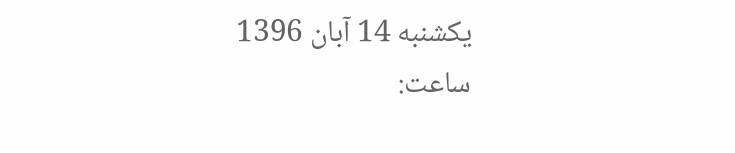يکشنبه 14 آبان 1396 ساعت: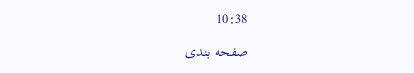10:38

صفحه بندی